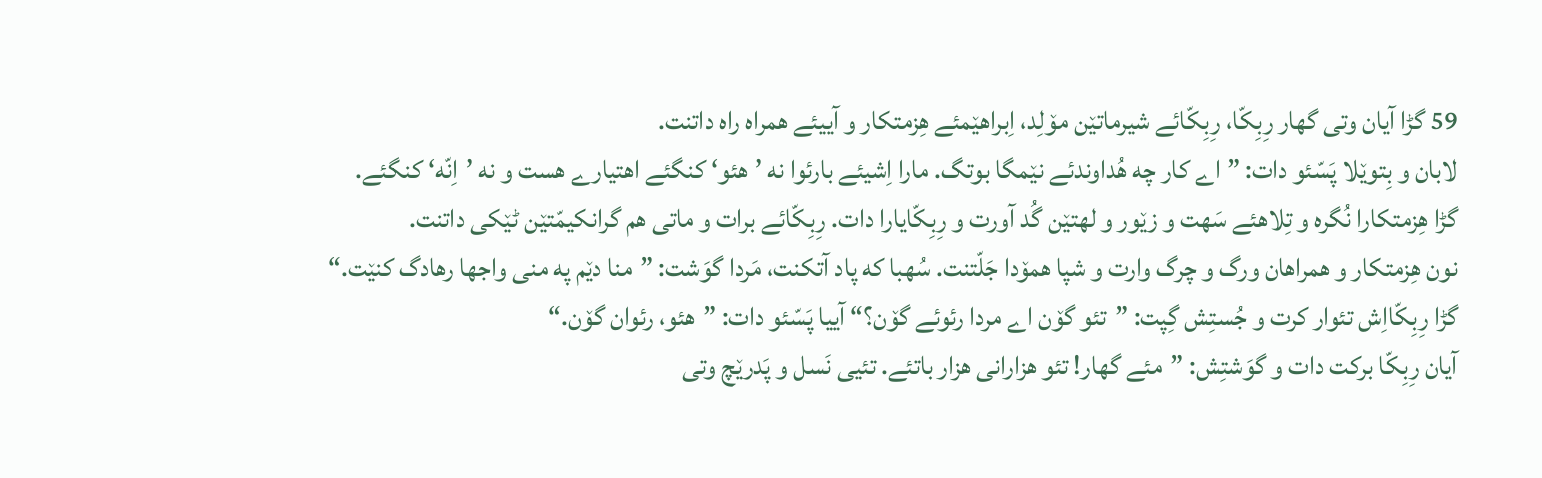59 گڑا آیان وتی گهار رِبِکّا، رِبِکّائے شیرماتێن مۆلِد، اِبراهێمئے هِزمتکار و آییئے همراه راه داتنت.
لابان و بِتوێلا پَسّئو دات: ”اے کار چه هُداوندئے نێمگا بوتگ. مارا اِشیئے بارئوا نه ’هئو‘ کنگئے اهتیارے هست و نه ’اِنّه‘ کنگئے.
گڑا هِزمتکارا نُگره و تِلاهئے سَهت و زێور و لهتێن گُد آورت و رِبِکّایارا دات. رِبِکّائے برات و ماتی هم گرانکیمّتێن ٹێکی داتنت.
نون هِزمتکار و همراهان ورگ و چرگ وارت و شپا همۆدا جَلّتنت. سُهبا که پاد آتکنت، مَردا گوَشت: ”منا دێم په منی واجها رهادگ کنێت.“
گڑا رِبِکّااِش تئوار کرت و جُستِش گِپت: ”تئو گۆن اے مردا رئوئے گۆن؟“ آییا پَسّئو دات: ”هئو، رئوان گۆن.“
آیان رِبِکّا برکت دات و گوَشتِش: ”مئے گهار! تئو هزارانی هزار باتئے. تئیی نَسل و پَدرێچ وتی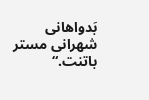بَدواهانی شهرانی مستر باتنت.“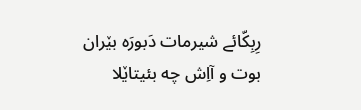رِبِکّائے شیرمات دَبورَه بێران بوت و آاِش چه بئیتاێلا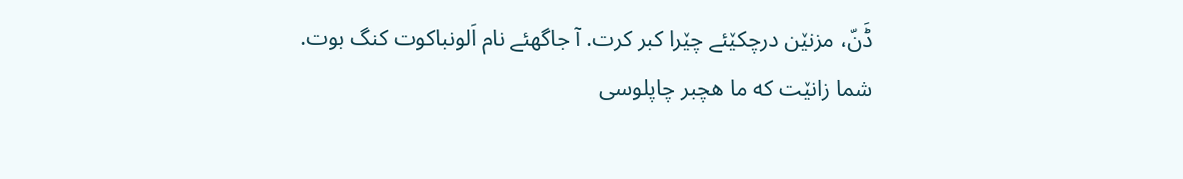ڈَنّ، مزنێن درچکێئے چێرا کبر کرت. آ جاگهئے نام اَلونباکوت کنگ بوت.
شما زانێت که ما هچبر چاپلوسی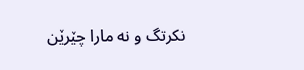نکرتگ و نه مارا چێرێن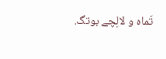تَماه و لالِچے بوتگ.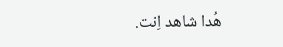هُدا شاهد اِنت.